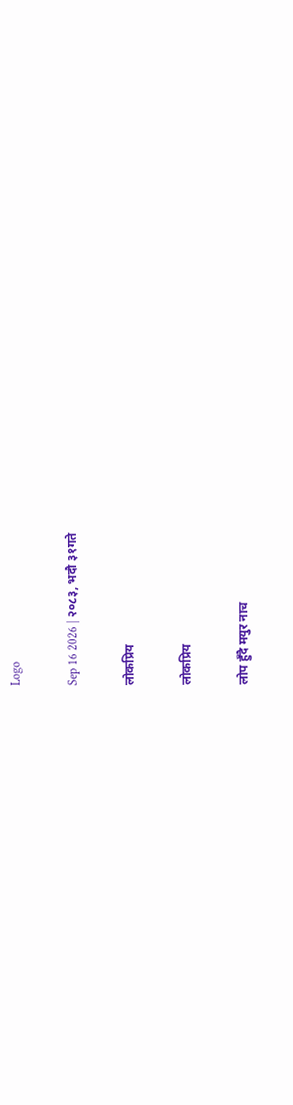Logo

Sep 16 2026 | २०८३, भदौ ३१गते

लोकप्रिय

लोकप्रिय

लोप हुँदै मयुर नाच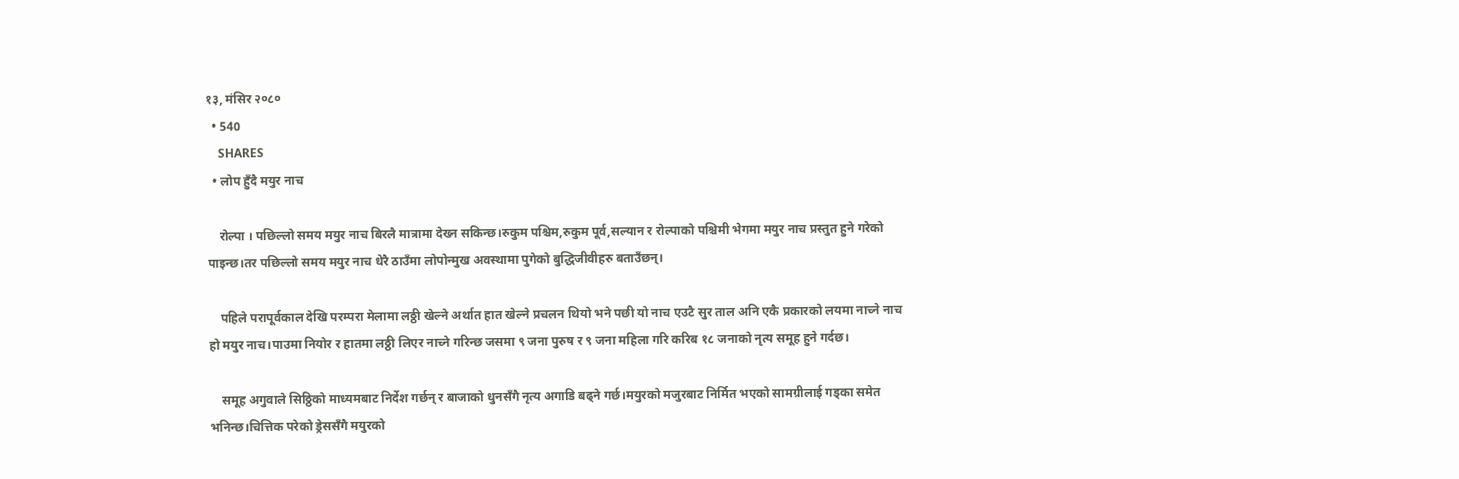१३, मंसिर २०८०
  • 540
    SHARES
  • लोप हुँदै मयुर नाच

    रोल्पा । पछिल्लो समय मयुर नाच बिरलै मात्रामा देख्न सकिन्छ।रुकुम पश्चिम,रुकुम पूर्व,सल्यान र रोल्पाको पश्चिमी भेगमा मयुर नाच प्रस्तुत हुने गरेको पाइन्छ।तर पछिल्लो समय मयुर नाच धेरै ठाउँमा लोपोन्मुख अवस्थामा पुगेको बुद्धिजीवीहरु बताउँछन्।

    पहिले परापूर्वकाल देखि परम्परा मेलामा लठ्ठी खेल्ने अर्थात हात खेल्ने प्रचलन थियो भने पछी यो नाच एउटै सुर ताल अनि एकै प्रकारको लयमा नाच्ने नाच हो मयुर नाच।पाउमा नियोर र हातमा लठ्ठी लिएर नाच्ने गरिन्छ जसमा ९ जना पुरुष र ९ जना महिला गरि करिब १८ जनाको नृत्य समूह हुने गर्दछ।

    समूह अगुवाले सिठ्ठिको माध्यमबाट निर्देश गर्छन् र बाजाको धुनसँगै नृत्य अगाडि बढ्ने गर्छ।मयुरको मजुरबाट निर्मित भएको सामग्रीलाई गड्का समेत भनिन्छ।चित्तिक परेको ड्रेससँगै मयुरको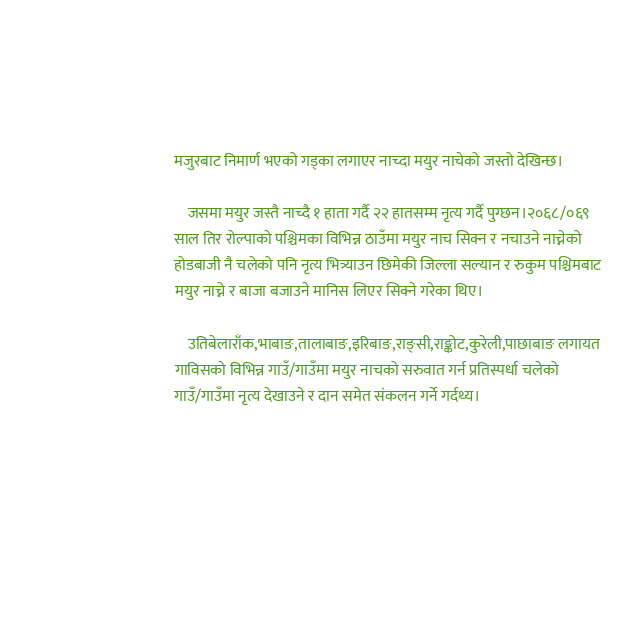मजुरबाट निमार्ण भएको गड्का लगाएर नाच्दा मयुर नाचेको जस्तो देखिन्छ।

    जसमा मयुर जस्तै नाच्दै १ हाता गर्दै २२ हातसम्म नृत्य गर्दै पुग्छन।२०६८/०६९ साल तिर रोल्पाको पश्चिमका विभिन्न ठाउँमा मयुर नाच सिक्न र नचाउने नाच्नेको होडबाजी नै चलेको पनि नृत्य भित्र्याउन छिमेकी जिल्ला सल्यान र रुकुम पश्चिमबाट मयुर नाच्ने र बाजा बजाउने मानिस लिएर सिक्ने गरेका थिए।

    उतिबेलाराँक,भाबाङ,तालाबाङ,इरिबाङ,राङ्सी,राङ्कोट,कुरेली,पाछाबाङ लगायत गाविसको विभिन्न गाउँ/गाउँमा मयुर नाचको सरुवात गर्न प्रतिस्पर्धा चलेको गाउँ/गाउँमा नृत्य देखाउने र दान समेत संकलन गर्ने गर्दथ्य।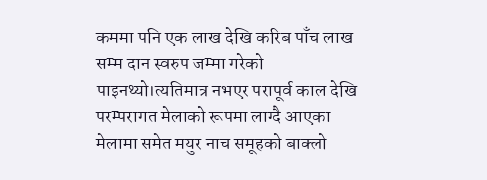कममा पनि एक लाख देखि करिब पाँच लाख सम्म दान स्वरुप जम्मा गरेको पाइनथ्यो।त्यतिमात्र नभएर परापूर्व काल देखि परम्परागत मेलाको रूपमा लाग्दै आएका मेलामा समेत मयुर नाच समूहको बाक्लो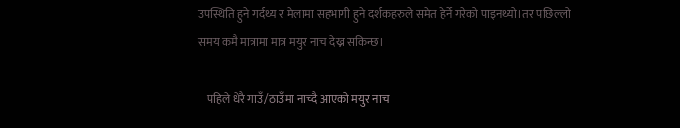उपस्थिति हुने गर्दथ्य र मेलामा सहभागी हुने दर्शकहरुले समेत हेर्ने गरेको पाइनथ्यो।तर पछिल्लो समय कमै मात्रामा मात्र मयुर नाच देख्न सकिन्छ।

    पहिले धेरै गाउँ/ठाउँमा नाच्दै आएको मयुर नाच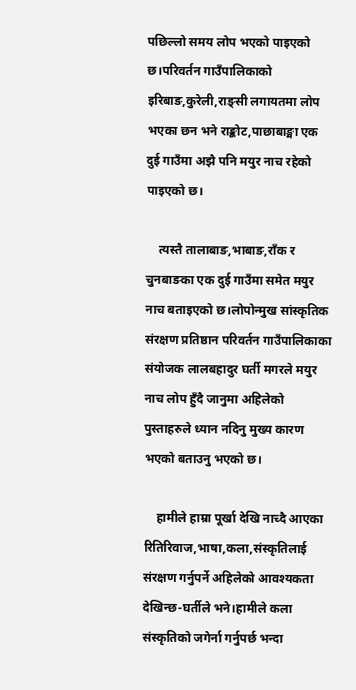पछिल्लो समय लोप भएको पाइएको छ।परिवर्तन गाउँपालिकाको इरिबाङ,कुरेली,राङ्सी लगायतमा लोप भएका छन भने राङ्कोट,पाछाबाङ्मा एक दुई गाउँमा अझै पनि मयुर नाच रहेको पाइएको छ।

    त्यस्तै तालाबाङ,भाबाङ,राँक र चुनबाङका एक दुई गाउँमा समेत मयुर नाच बताइएको छ।लोपोन्मुख सांस्कृतिक संरक्षण प्रतिष्ठान परिवर्तन गाउँपालिकाका संयोजक लालबहादुर घर्ती मगरले मयुर नाच लोप हुँदै जानुमा अहिलेको पुस्ताहरुले ध्यान नदिनु मुख्य कारण भएको बताउनु भएको छ।

    हामीले हाम्रा पूर्खा देखि नाच्दै आएका रितिरिवाज,भाषा,कला,संस्कृतिलाई संरक्षण गर्नुपर्ने अहिलेको आवश्यकता देखिन्छ-घर्तीले भने।हामीले कला संस्कृतिको जगेर्ना गर्नुपर्छ भन्दा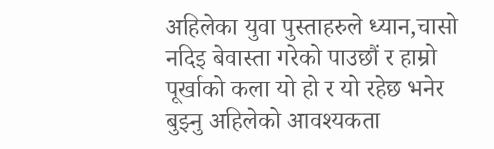अहिलेका युवा पुस्ताहरुले ध्यान,चासो नदिइ बेवास्ता गरेको पाउछौं र हाम्रो पूर्खाको कला यो हो र यो रहेछ भनेर बुझ्नु अहिलेको आवश्यकता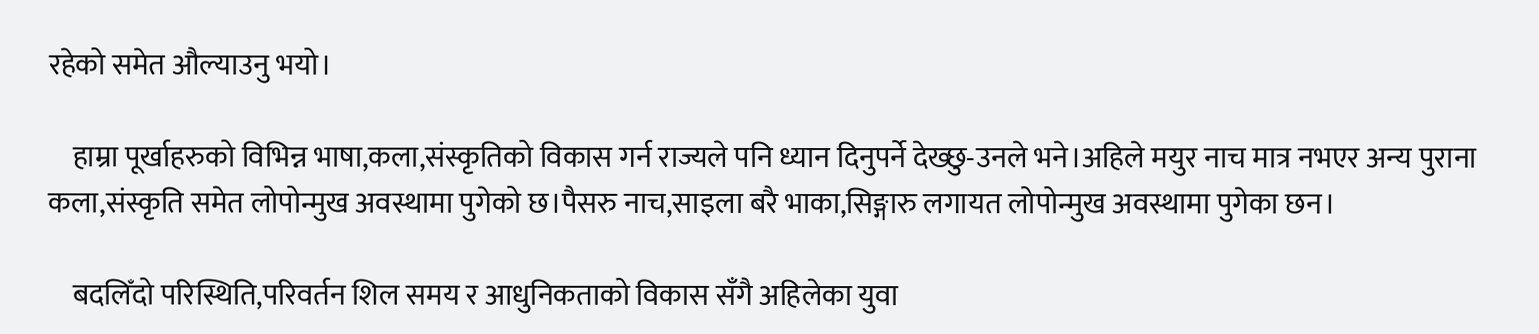रहेको समेत औल्याउनु भयो।

    हाम्रा पूर्खाहरुको विभिन्न भाषा,कला,संस्कृतिको विकास गर्न राज्यले पनि ध्यान दिनुपर्ने देख्छु-उनले भने।अहिले मयुर नाच मात्र नभएर अन्य पुराना कला,संस्कृति समेत लोपोन्मुख अवस्थामा पुगेको छ।पैसरु नाच,साइला बरै भाका,सिङ्गारु लगायत लोपोन्मुख अवस्थामा पुगेका छन।

    बदलिँदो परिस्थिति,परिवर्तन शिल समय र आधुनिकताको विकास सँगै अहिलेका युवा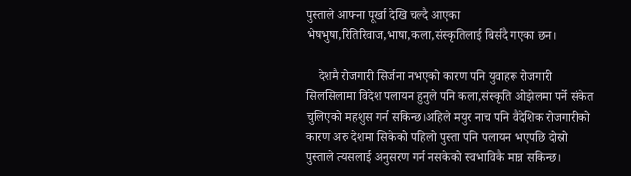पुस्ताले आफ्ना पूर्खा देखि चल्दै आएका भेषभुषा,रितिरिवाज,भाषा,कला,संस्कृतिलाई बिर्सदै गएका छन।

    देशमै रोजगारी सिर्जना नभएको कारण पनि युवाहरू रोजगारी सिलसिलामा विदेश पलायन हुनुले पनि कला,संस्कृति ओझेलमा पर्ने संकेत चुलिएको महशुस गर्न सकिन्छ।अहिले मयुर नाच पनि वैदेशिक रोजगारीको कारण अरु देशमा सिकेको पहिलो पुस्ता पनि पलायन भएपछि दोस्रो पुस्ताले त्यसलाई अनुसरण गर्न नसकेको स्वभाविकै मान्न सकिन्छ।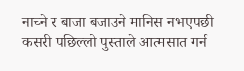नाच्ने र बाजा बजाउने मानिस नभएपछी कसरी पछिल्लो पुस्ताले आत्मसात गर्न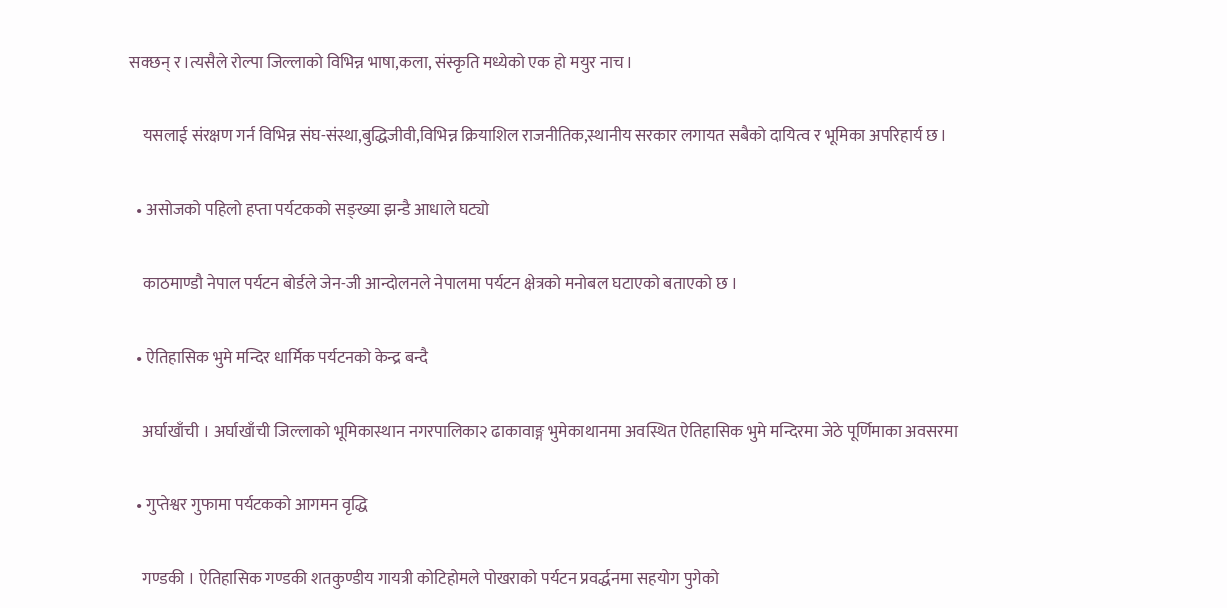सक्छन् र।त्यसैले रोल्पा जिल्लाको विभिन्न भाषा,कला, संस्कृति मध्येको एक हो मयुर नाच।

    यसलाई संरक्षण गर्न विभिन्न संघ-संस्था,बुद्धिजीवी,विभिन्न क्रियाशिल राजनीतिक,स्थानीय सरकार लगायत सबैको दायित्व र भूमिका अपरिहार्य छ।

  • असोजको पहिलो हप्ता पर्यटकको सङ्ख्या झन्डै आधाले घट्यो

    काठमाण्डौ नेपाल पर्यटन बोर्डले जेन-जी आन्दोलनले नेपालमा पर्यटन क्षेत्रको मनोबल घटाएको बताएको छ ।

  • ऐतिहासिक भुमे मन्दिर धार्मिक पर्यटनको केन्द्र बन्दै

    अर्घाखाँची । अर्घाखाँची जिल्लाको भूमिकास्थान नगरपालिका२ ढाकावाङ्ग भुमेकाथानमा अवस्थित ऐतिहासिक भुमे मन्दिरमा जेठे पूर्णिमाका अवसरमा

  • गुप्तेश्वर गुफामा पर्यटकको आगमन वृद्धि

    गण्डकी । ऐतिहासिक गण्डकी शतकुण्डीय गायत्री कोटिहोमले पोखराको पर्यटन प्रवर्द्धनमा सहयोग पुगेको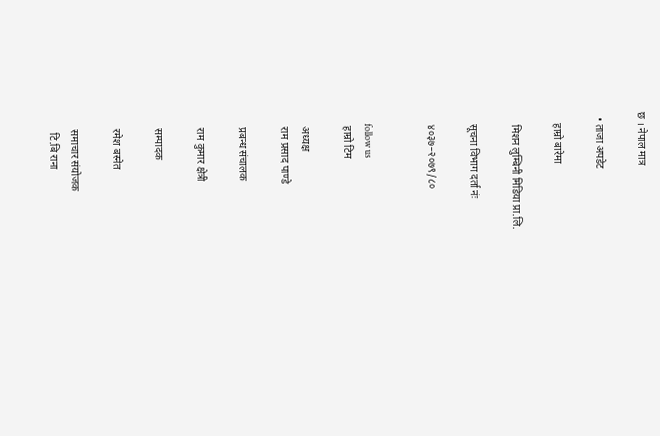छ । नेपाल मात्र

  • ताजा अपडेट

    हाम्रो बारेमा

    मिशन लुम्बिनी मिडिया प्रा.लि.

    सूचना विभाग दर्ता नंः

    ४०३७–२०७९/८०


    follow us
    हाम्रो टिम

    अध्यक्ष
    राम प्रसाद पाण्डे

    प्रबन्ध संचालक

    राम कुमार क्षेत्री

    सम्पादक

    रमेश बस्नेत

    समाचार संयोजक
     टि.बि राना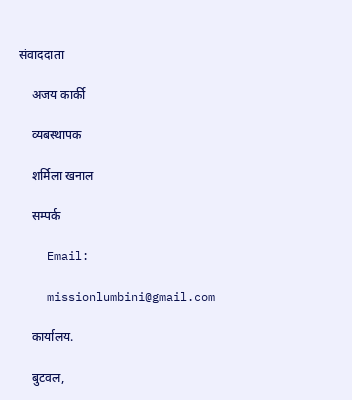संवाददाता

    अजय कार्की

    व्यबस्थापक

    शर्मिला खनाल

    सम्पर्क

    Email:

    missionlumbini@gmail.com

    कार्यालय.

    बुटवल,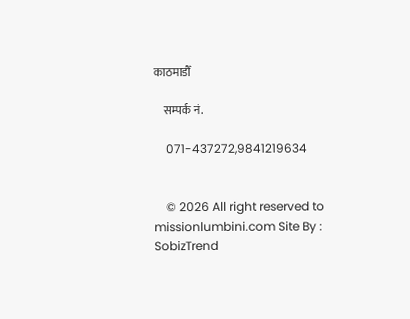काठमाडौँ

    सम्पर्क नं.

    071-437272,9841219634


    © 2026 All right reserved to missionlumbini.com Site By : SobizTrend